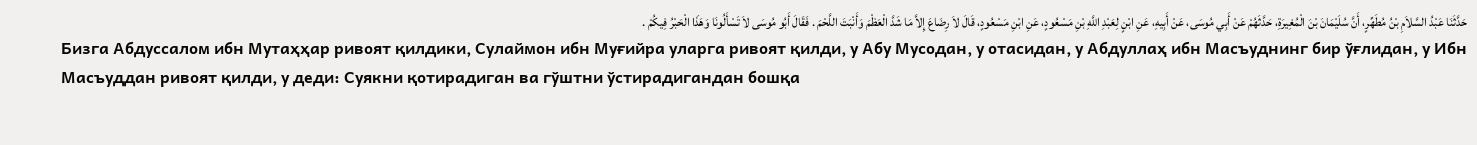حَدَّثَنَا عَبْدُ السَّلاَمِ بْنُ مُطَهِّرٍ، أَنَّ سُلَيْمَانَ بْنَ الْمُغِيرَةِ، حَدَّثَهُمْ عَنْ أَبِي مُوسَى، عَنْ أَبِيهِ، عَنِ ابْنٍ لِعَبْدِ اللَّهِ بْنِ مَسْعُودٍ، عَنِ ابْنِ مَسْعُودٍ، قَالَ لاَ رِضَاعَ إِلاَّ مَا شَدَّ الْعَظْمَ وَأَنْبَتَ اللَّحْمَ . فَقَالَ أَبُو مُوسَى لاَ تَسْأَلُونَا وَهَذَا الْحَبْرُ فِيكُمْ .
Бизга Абдуссалом ибн Мутаҳҳар ривоят қилдики, Сулаймон ибн Муғийра уларга ривоят қилди, у Абу Мусодан, у отасидан, у Абдуллаҳ ибн Масъуднинг бир ўғлидан, у Ибн Масъуддан ривоят қилди, у деди: Суякни қотирадиган ва гўштни ўстирадигандан бошқа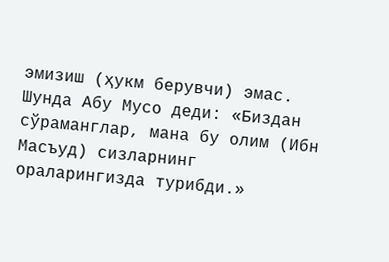эмизиш (ҳукм берувчи) эмас. Шунда Абу Мусо деди: «Биздан сўраманглар, мана бу олим (Ибн Масъуд) сизларнинг ораларингизда турибди.»